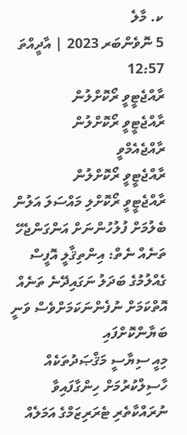ކ. މާލެ
5 ނޮވެންބަރ 2023 | އާދީއްތަ 12:57
ރާއްޖެޓީވީ ރޯކޮށްލުން
ރާއްޖެޓީވީ ރޯކޮށްލުން
ރާއްޖެއެމްވީ
ރާއްޖެޓީވީ ރޯކޮށްލުން
ރާއްޖެޓީވީ ރޯކޮށްލި މައްސަލަ އަލުން ބެލުމަށް ފުލުހުންނަށް އަންގަންޖެހޭ ތަނެއް ނެތް: އިންތިޤާލީ އޮފީސް
ގެއްލުމުގެ ބަދަލު ނަގައިދޭނެ ތަނެއް އޮތްކަމަށް ނުފެންނަކަމަށްވެސް ވަނީ ބަޔާންކޮށްފައި
މިއީ ސިޔާސީ މަޤްޞަދުތަކެއް ހާސިލްކުރުމަށް ހިންގާފައިވާ ނުރައްކާތެރި ޓެރަރިޒަމްގެ އަމަލެއް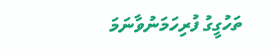ތަހުގީގު ފުރިހަމަނުވާނަމަ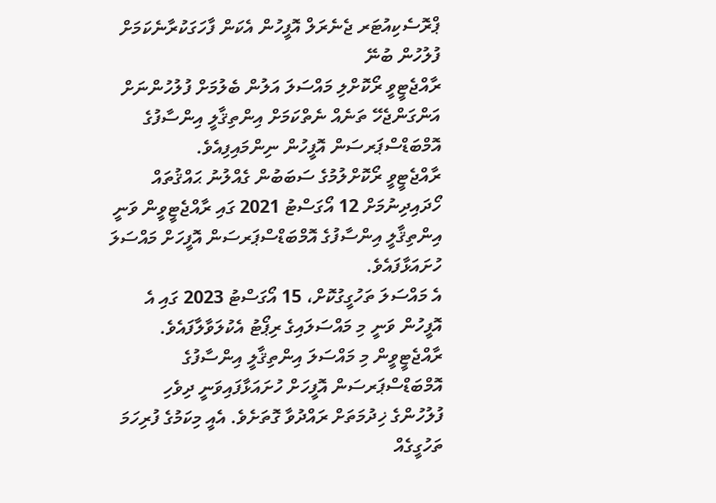ޕްރޮސެކިއުޓަރ ޖެނެރަލް އޮފީހުން އެކަން ފާހަގަކުރާނެކަމަށް ފުލުހުން ބުނޭ
ރާއްޖެޓީވީ ރޯކޮށްލި މައްސަލަ އަލުން ބެލުމަށް ފުލުހުންނަށް އަންގަންޖެހޭ ތަނެއް ނެތްކަމަށް އިންތިޤާލީ އިންސާފުގެ އޮމްބަޑްސްޕަރސަން އޮފީހުން ނިންމައިފިއެވެ.
ރާއްޖެޓީވީ ރޯކޮށްލުމުގެ ސަބަބުން ގެއްލުނު ޙައްޤުތައް ހޯދައިދިނުމަށް 12 އޯގަސްޓު 2021 ގައި ރާއްޖެޓީވީން ވަނީ އިންތިޤާލީ އިންސާފުގެ އޮމްބަޑްސްޕަރސަން އޮފީހަށް މައްސަލަ ހުށައަޅާފައެވެ.
އެ މައްސަލަ ތަހުގީގުކޮށް، 15 އޯގަސްޓު 2023 ގައި އެ އޮފީހުން ވަނީ މި މައްސަލައިގެ ރިޕޯޓު އެކުލަވާލާފައެވެ.
ރާއްޖެޓީވީން މި މައްސަލަ އިންތިޤާލީ އިންސާފުގެ އޮމްބަޑްސްޕަރސަން އޮފީހަށް ހުށައަޅާފައިވަނީ ދިވެހި ފުލުހުންގެ ޚިދުމަތަށް ރައްދުވާ ގޮތަށެވެ. އެއީ މިކަމުގެ ފުރިހަމަ ތަހުގީގެއް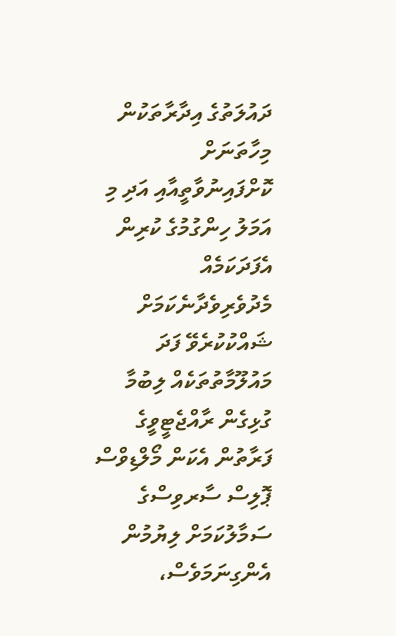ދައުލަތުގެ އިދާރާތަކުން މިހާތަނަށް ކޮށްފައިނުވާތީއާއި އަދި މި އަމަލު ހިންގުމުގެ ކުރިން އެފަދަކަމެއް މެދުވެރިވެދާނެކަމަށް ޝައްކުކުރެވޭ ފަދަ މައުލޫމާތުތަކެއް ލިބުމާ ގުޅިގެން ރާއްޖެޓީވީގެ ފަރާތުން އެކަން މޯލްޑިވްސް ޕޮލިސް ސާރވިސްގެ ސަމާލުކަމަށް ލިޔުމުން އެންގިނަމަވެސް،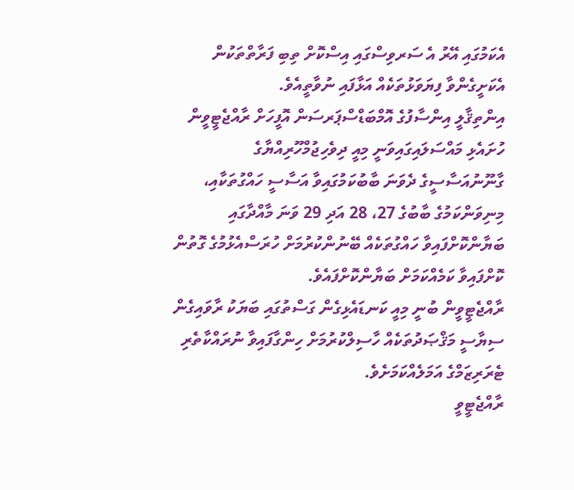އެކަމުގައި އޭރު އެ ސަރވިސްގައި އިސްކޮށް ތިބި ފަރާތްތަކުން އެކަށީގެންވާ ފިޔަވަޅުތަކެއް އަޅާފައި ނުވާތީއެވެ.
އިންތިޤާލީ އިންސާފުގެ އޮމްބަޑްސްޕަރސަން އޮފީހަށް ރާއްޖެޓީވީން ހުށައެޅި މައްސަލައިގައިވަނީ މިއީ ދިވެހިޖުމްހޫރިއްޔާގެ ގާނޫނުއަސާސީގެ ދެވަނަ ބާބުކަމުގައިވާ އަސާސީ ހައްގުތަކާއި، މިނިވަންކަމުގެ ބާބުގެ 27، 28 އަދި 29 ވަނަ މާއްދާގައި ބަޔާންކޮށްފައިވާ ހައްގުތަކެއް ބޭނުންކުރުމަށް ހުރަސްއެޅުމުގެ ގޮތުން ކޮށްފައިވާ ކަމެއްކަމަށް ބަޔާންކޮށްފައެވެ.
ރާއްޖެޓީވީން ބުނީ މިއީ ކަނޑައެޅިގެން ގަސްތުގައި ބަޔަކު ރާވައިގެން ސިޔާސީ މަޤްޞަދުތަކެއް ހާސިލްކުރުމަށް ހިންގާފައިވާ ނުރައްކާތެރި ޓެރަރިޒަމްގެ އަމަލެއްކަމަށެވެ.
ރާއްޖެޓީވީ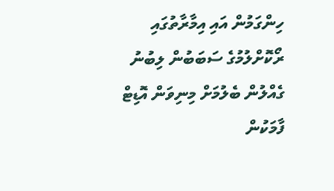ހިންގަމުން އައި އިމާރާތުގައި ރޯކޮށްލުމުގެ ސަބަބުން ލިބުނު ގެއްލުން ބެލުމަށް މިނިވަން އޮޑިޓް ފާމަކުން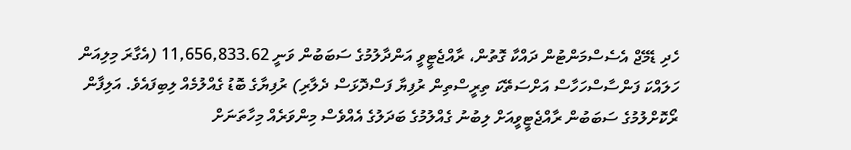ހެދި ޑެމޭޖް އެސެސްމަންޓުން ދައްކާ ގޮތުން، ރާއްޖެޓީވީ އަންދާލުމުގެ ސަބަބުން ވަނީ 11,656,833.62 (އެގާރަ މިލިއަން ހަލައްކަ ފަންސާސްހަހާސް އަށްސަތޭކަ ތިރީސްތިން ރުފިޔާ ފަސްދޮޅަސް ދެލާރި) ރުފިޔާގެ ބޮޑު ގެއްލުމެއް ލިބިފައެވެ. އަލިފާން ރޯކޮށްލުމުގެ ސަބަބުން ރާއްޖެޓީވީއަށް ލިބުނު ގެއްލުމުގެ ބަދަލުގެ އެއްވެސް މިންވަރެއް މިހާތަނަށް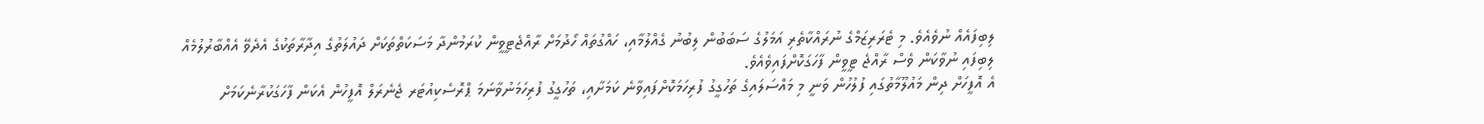ލިބިފައެއް ނުވެއެވެ. މި ޓެރަރިޒަމްގެ ނުރައްކާތެރި އަމަލުގެ ސަބަބުން ލިބުނު ގެއްލުމާއި، ހައްގުތައް ހޯދުމަށް ރާއްޖެޓީވީން ކުރަމުންދާ މަސަކަތްތަކަށް ދައުލަތުގެ އިދާރާތަކުގެ އެދެވޭ އެއްބާރުލުމެއް ލިބިފައި ނުވާކަން ވެސް ރާއްޖެ ޓީވީން ފާހަގަކޮށްފައިވެއެވެ.
އެ އޮފީހަށް ދިން މައުލޫމާތުގައި ފުލުހުން ވަނީ މި މައްސަލައިގެ ތަހުގީގު ފުރިހަމަކޮށްފައިވާނެ ކަމަށާއި، ތަހުގީގު ފުރިހަމަނުވާނަމަ ޕްރޮސެކިއުޓަރ ޖެނެރަލް އޮފީހުން އެކަން ފާހަގަކުރާނެކަމަށް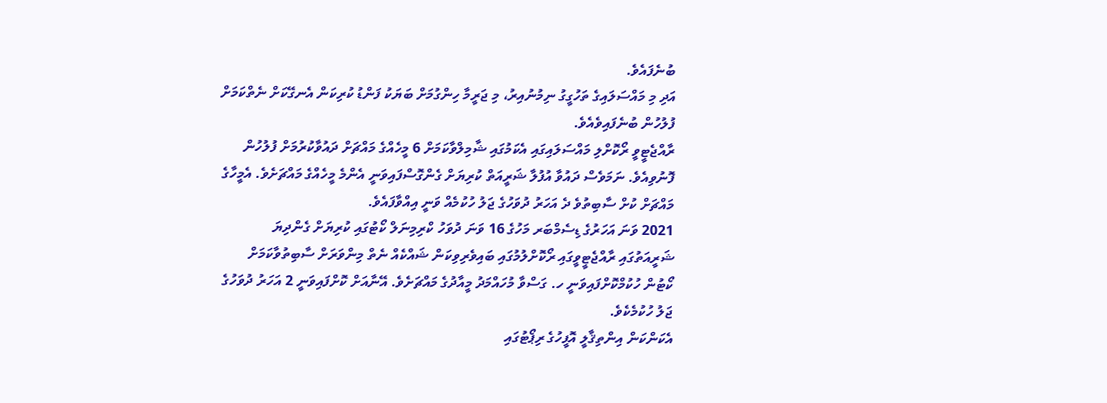ބުނެފައެވެ.
އަދި މި މައްސަލައިގެ ތަހުގީގު ނިމުނުއިރު، މި ޖަރީމާ ހިންގުމަށް ބަޔަކު ފަންޑު ކުރިކަން އެނގޭކަށް ނެތްކަމަށް ފުލުހުން ބުނެފައިވެއެވެ.
ރާއްޖެޓީވީ ރޯކޮށްލި މައްސަލައިގައި އެކަމުގައި ޝާމިލްވާކަމަށް 6 މީހެއްގެ މައްޗަށް ދައުވާކުރުމަށް ފުލުހުން ފޮނުވިއެވެ. ނަމަވެސް ދައުވާ އުފުލާ ޝަރީއަތް ކުރިޔަށް ގެންގޮސްފައިވަނީ އެންމެ މީހެއްގެ މައްޗަށެވެ. އެމީހާގެ މައްޗަށް ކުށް ސާބިތުވެ ދެ އަހަރު ދުވަހުގެ ޖަލު ހުކުމެއް ވަނީ އިއްވާފައެވެ.
2021 ވަނަ އަހަރުގެ ޑިސެމްބަރ މަހުގެ 16 ވަނަ ދުވަހު ކްރިމިނަލް ކޯޓުގައި ކުރިޔަށް ގެންދިޔަ ޝަރީއަތުގައި ރާއްޖެޓީވީގައި ރޯކޮށްލުމުގައި ބައިވެރިވިކަން ޝައްކެއް ނެތް މިންވަރަށް ސާބިތުވާކަމަށް ކޯޓުން ހުކުމްކޮށްފައިވަނީ ހ. ގަސްވާ މުހައްމަދު މީއާދުގެ މައްޗަށެވެ. އޭނާއަށް ކޮށްފައިވަނީ 2 އަހަރު ދުވަހުގެ ޖަލު ހުކުމެކެވެ.
އެކަންކަން އިންތިޤާލީ އޮފީހުގެ ރިޕޯޓުގައި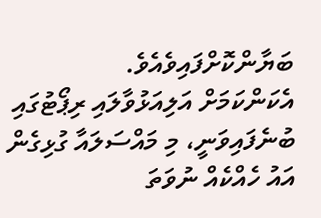ބަޔާންކޮށްފައިވެއެވެ.
އެކަންކަމަށް އަލިއަޅުވާލައި ރިޕޯޓުގައި ބުނެފައިވަނީ، މި މައްސަލައާ ގުޅިގެން އައު ހެއްކެއް ނުވަތަ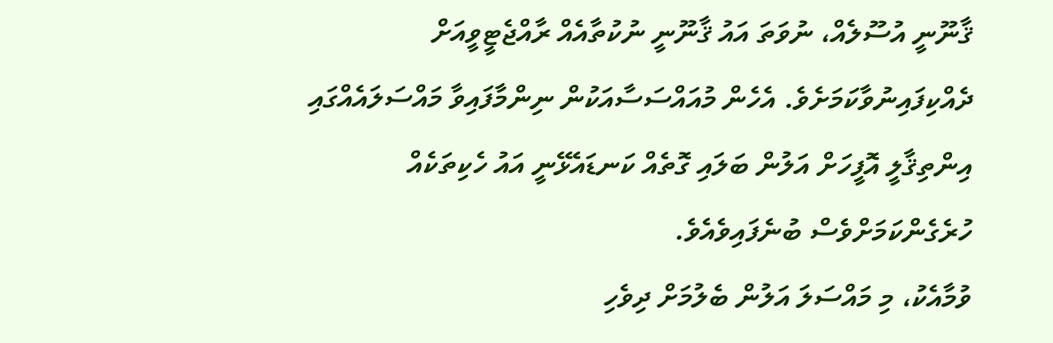ޤާނޫނީ އުސޫލެއް، ނުވަތަ އައު ޤާނޫނީ ނުކުތާއެއް ރާއްޖެޓީވީއަށް ދެއްކިފައިނުވާކަމަށެވެ. އެހެން މުއައްސަސާއަކުން ނިންމާފައިވާ މައްސަލައެއްގައި އިންތިޤާލީ އޮފީހަށް އަލުން ބަލައި ގޮތެއް ކަނޑައެޅޭނީ އައު ހެކިތަކެއް ހުރެގެންކަމަށްވެސް ބުނެފައިވެއެވެ.
ވުމާއެކު، މި މައްސަލަ އަލުން ބެލުމަށް ދިވެހި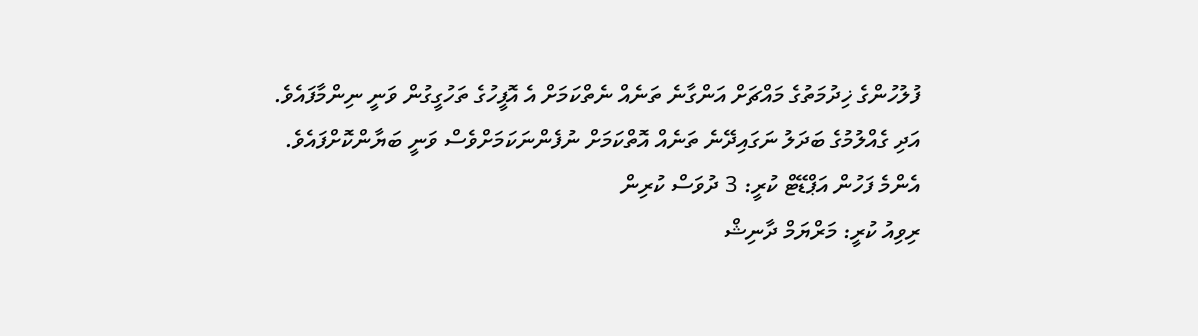ފުލުހުންގެ ޚިދުމަތުގެ މައްޗަށް އަންގާނެ ތަނެއް ނެތްކަމަށް އެ އޮފީހުގެ ތަހުގީގުން ވަނީ ނިންމާފައެވެ.
އަދި ގެއްލުމުގެ ބަދަލު ނަގައިދޭނެ ތަނެއް އޮތްކަމަށް ނުފެންނަކަމަށްވެސް ވަނީ ބަޔާންކޮށްފައެވެ.
އެންމެ ފަހުން އަޕްޑޭޓް ކުރީ: 3 ދުވަސް ކުރިން
ރިވިއު ކުރީ: މަރްޔަމް ދާނިޝް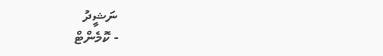ނަޝީދު
- ކޮމެންޓް